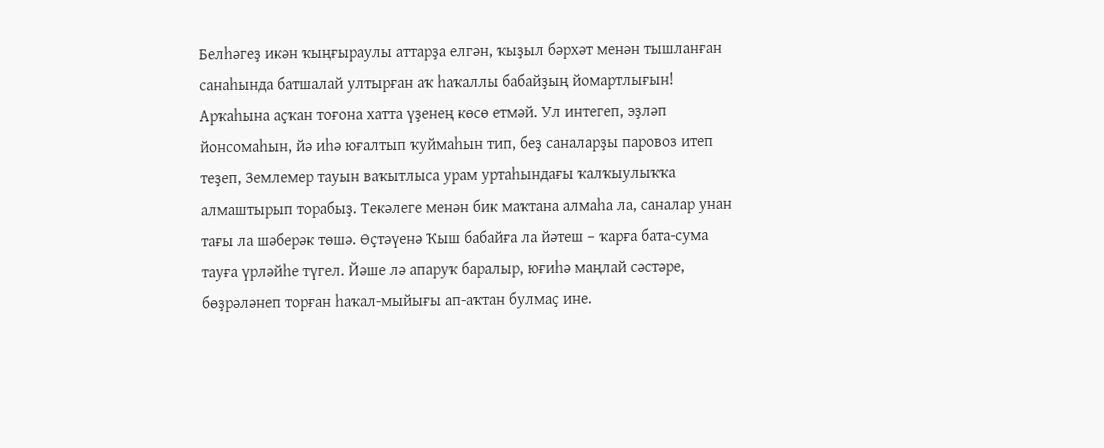Белһәгеҙ икән ҡыңғыраулы аттарҙа елгән, ҡыҙыл бәрхәт менән тышланған санаһында батшалай ултырған аҡ һаҡаллы бабайҙың йомартлығын! Арҡаһына аҫҡан тоғона хатта үҙенең көсө етмәй. Ул интегеп, эҙләп йонсомаһын, йә иһә юғалтып ҡуймаһын тип, беҙ саналарҙы паровоз итеп теҙеп, Землемер тауын ваҡытлыса урам уртаһындағы ҡалҡыулыҡҡа алмаштырып торабыҙ. Текәлеге менән бик маҡтана алмаһа ла, саналар унан тағы ла шәберәк төшә. Өҫтәүенә Ҡыш бабайға ла йәтеш – ҡарға бата-сума тауға үрләйһе түгел. Йәше лә апаруҡ баралыр, юғиһә маңлай сәстәре, бөҙрәләнеп торған һаҡал-мыйығы ап-аҡтан булмаҫ ине.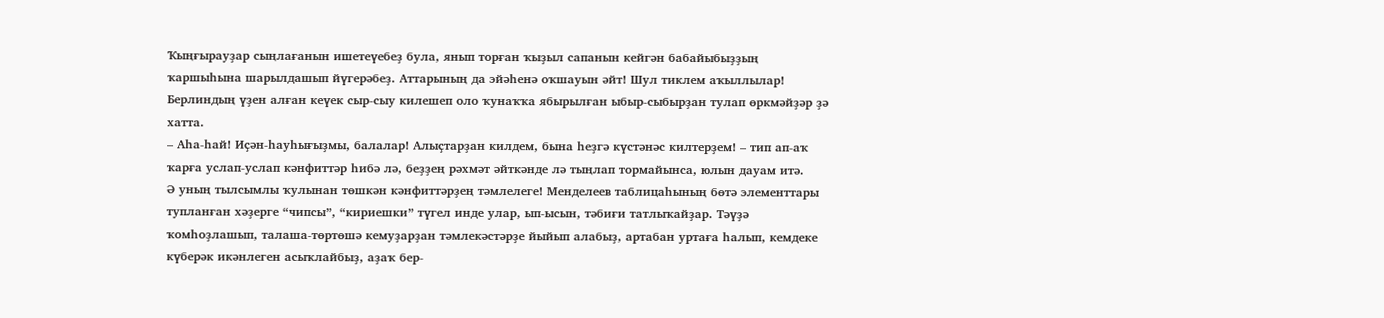Ҡыңғырауҙар сыңлағанын ишетеүебеҙ була, янып торған ҡыҙыл сапанын кейгән бабайыбыҙҙың ҡаршыһына шарылдашып йүгерәбеҙ. Аттарының да эйәһенә оҡшауын әйт! Шул тиклем аҡыллылар! Берлиндың үҙен алған кеүек сыр-сыу килешеп оло ҡунаҡҡа ябырылған ыбыр-сыбырҙан тулап өркмәйҙәр ҙә хатта.
– Аһа-һай! Иҫән-һауһығыҙмы, балалар! Алыҫтарҙан килдем, бына һеҙгә күстәнәс килтерҙем! – тип ап-аҡ ҡарға услап-услап кәнфиттәр һибә лә, беҙҙең рәхмәт әйткәнде лә тыңлап тормайынса, юлын дауам итә.
Ә уның тылсымлы ҡулынан төшкән кәнфиттәрҙең тәмлелеге! Менделеев таблицаһының бөтә элементтары тупланған хәҙерге “чипсы”, “кириешки” түгел инде улар, ып-ысын, тәбиғи татлыҡайҙар. Тәүҙә ҡомһоҙлашып, талаша-төртөшә кемуҙарҙан тәмлекәстәрҙе йыйып алабыҙ, артабан уртаға һалып, кемдеке күберәк икәнлеген асыҡлайбыҙ, аҙаҡ бер-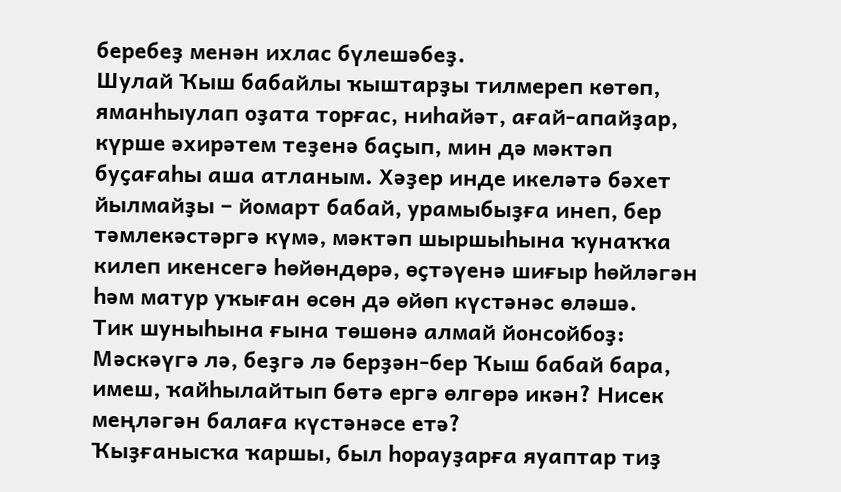беребеҙ менән ихлас бүлешәбеҙ.
Шулай Ҡыш бабайлы ҡыштарҙы тилмереп көтөп, яманһыулап оҙата торғас, ниһайәт, ағай-апайҙар, күрше әхирәтем теҙенә баҫып, мин дә мәктәп буҫағаһы аша атланым. Хәҙер инде икеләтә бәхет йылмайҙы – йомарт бабай, урамыбыҙға инеп, бер тәмлекәстәргә күмә, мәктәп шыршыһына ҡунаҡҡа килеп икенсегә һөйөндөрә, өҫтәүенә шиғыр һөйләгән һәм матур уҡыған өсөн дә өйөп күстәнәс өләшә.
Тик шуныһына ғына төшөнә алмай йонсойбоҙ: Мәскәүгә лә, беҙгә лә берҙән-бер Ҡыш бабай бара, имеш, ҡайһылайтып бөтә ергә өлгөрә икән? Нисек меңләгән балаға күстәнәсе етә?
Ҡыҙғанысҡа ҡаршы, был һорауҙарға яуаптар тиҙ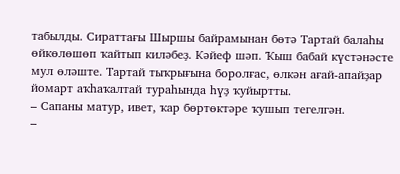табылды. Сираттағы Шыршы байрамынан бөтә Тартай балаһы өйкөлөшөп ҡайтып киләбеҙ. Кәйеф шәп. Ҡыш бабай күстәнәсте мул өләште. Тартай тыҡрығына боролғас, өлкән ағай-апайҙар йомарт аҡһаҡалтай тураһында һүҙ ҡуйыртты.
– Сапаны матур, ивет, ҡар бөртөктәре ҡушып тегелгән.
–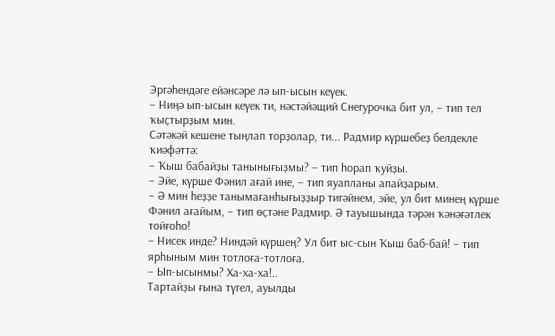Эргәһендәге ейәнсәре лә ып-ысын кеүек.
– Ниңә ып-ысын кеүек ти, нәстәйәщий Снегурочка бит ул, – тип тел ҡыҫтырҙым мин.
Сәтәкәй кешене тыңлап торҙолар, ти... Радмир күршебеҙ белдекле ҡиәфәттә:
– Ҡыш бабайҙы танынығыҙмы? – тип һорап ҡуйҙы.
– Эйе, күрше Фәнил ағай ине, – тип яуапланы апайҙарым.
– Ә мин һеҙҙе танымағанһығыҙҙыр тигәйнем, эйе, ул бит минең күрше Фәнил ағайым, – тип өҫтәне Радмир. Ә тауышында тәрән ҡәнәғәтлек тойғоһо!
– Нисек инде? Ниндәй күршең? Ул бит ыс-сын Ҡыш баб-бай! – тип ярһыным мин тотлоға-тотлоға.
– Ып-ысынмы? Ха-ха-ха!..
Тартайҙы ғына түгел, ауылды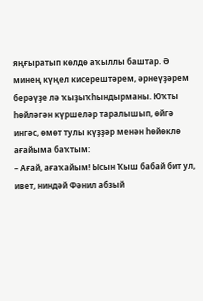яңғыратып көлдө аҡыллы баштар. Ә минең күңел кисерештәрем, әрнеүҙәрем берәүҙе лә ҡыҙыҡһындырманы. Юҡты һөйләгән күршеләр таралышып, өйгә ингәс, өмөт тулы күҙҙәр менән һөйөклө ағайыма баҡтым:
– Ағай, ағаҡайым! Ысын Ҡыш бабай бит ул, ивет, ниндәй Фәнил абзый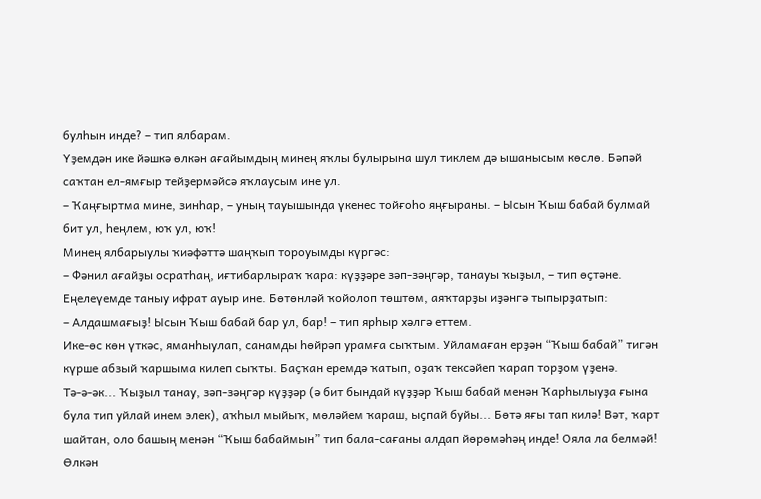булһын инде? – тип ялбарам.
Үҙемдән ике йәшкә өлкән ағайымдың минең яҡлы булырына шул тиклем дә ышанысым көслө. Бәпәй саҡтан ел-ямғыр тейҙермәйсә яҡлаусым ине ул.
– Ҡаңғыртма мине, зинһар, – уның тауышында үкенес тойғоһо яңғыраны. – Ысын Ҡыш бабай булмай бит ул, һеңлем, юҡ ул, юҡ!
Минең ялбарыулы ҡиәфәттә шаңҡып тороуымды күргәс:
– Фәнил ағайҙы осратһаң, иғтибарлыраҡ ҡара: күҙҙәре зәп-зәңгәр, танауы ҡыҙыл, – тип өҫтәне.
Еңелеүемде таныу ифрат ауыр ине. Бөтөнләй ҡойолоп төштөм, аяҡтарҙы иҙәнгә тыпырҙатып:
– Алдашмағыҙ! Ысын Ҡыш бабай бар ул, бар! – тип ярһыр хәлгә еттем.
Ике-өс көн үткәс, яманһыулап, санамды һөйрәп урамға сыҡтым. Уйламаған ерҙән “Ҡыш бабай” тигән күрше абзый ҡаршыма килеп сыҡты. Баҫҡан еремдә ҡатып, оҙаҡ тексәйеп ҡарап торҙом үҙенә.
Тә-ә-әк... Ҡыҙыл танау, зәп-зәңгәр күҙҙәр (ә бит бындай күҙҙәр Ҡыш бабай менән Ҡарһылыуҙа ғына була тип уйлай инем элек), аҡһыл мыйыҡ, мөләйем ҡараш, ыҫпай буйы... Бөтә яғы тап килә! Вәт, ҡарт шайтан, оло башың менән “Ҡыш бабаймын” тип бала-сағаны алдап йөрөмәһәң инде! Ояла ла белмәй!
Өлкән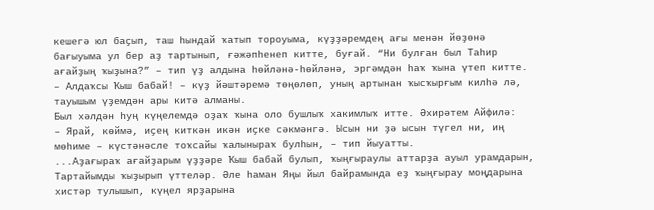кешегә юл баҫып, таш һындай ҡатып тороуыма, күҙҙәремдең ағы менән йөҙөнә бағыуыма ул бер аҙ тартынып, ғәжәпһенеп китте, буғай. “Ни булған был Таһир ағайҙың ҡыҙына?” – тип үҙ алдына һөйләнә-һөйләнә, эргәмдән һаҡ ҡына үтеп китте.
– Алдаҡсы Ҡыш бабай! – күҙ йәштәремә төңөлөп, уның артынан ҡысҡырғым килһә лә, тауышым үҙемдән ары китә алманы.
Был хәлдән һуң күңелемдә оҙаҡ ҡына оло бушлыҡ хакимлыҡ итте. Әхирәтем Айфилә:
– Ярай, көймә, иҫең киткән икән иҫке сәкмәнгә. Ысын ни ҙә ысын түгел ни, иң мөһиме – күстәнәсле тоҡсайы ҡалыныраҡ булһын, – тип йыуатты.
...Аҙағыраҡ ағайҙарым үҙҙәре Ҡыш бабай булып, ҡыңғыраулы аттарҙа ауыл урамдарын, Тартайымды ҡыҙырып үттеләр. Әле һаман Яңы йыл байрамында еҙ ҡыңғырау моңдарына хистәр тулышып, күңел ярҙарына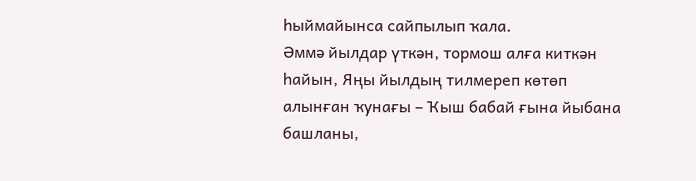һыймайынса сайпылып ҡала.
Әммә йылдар үткән, тормош алға киткән һайын, Яңы йылдың тилмереп көтөп алынған ҡунағы – Ҡыш бабай ғына йыбана башланы,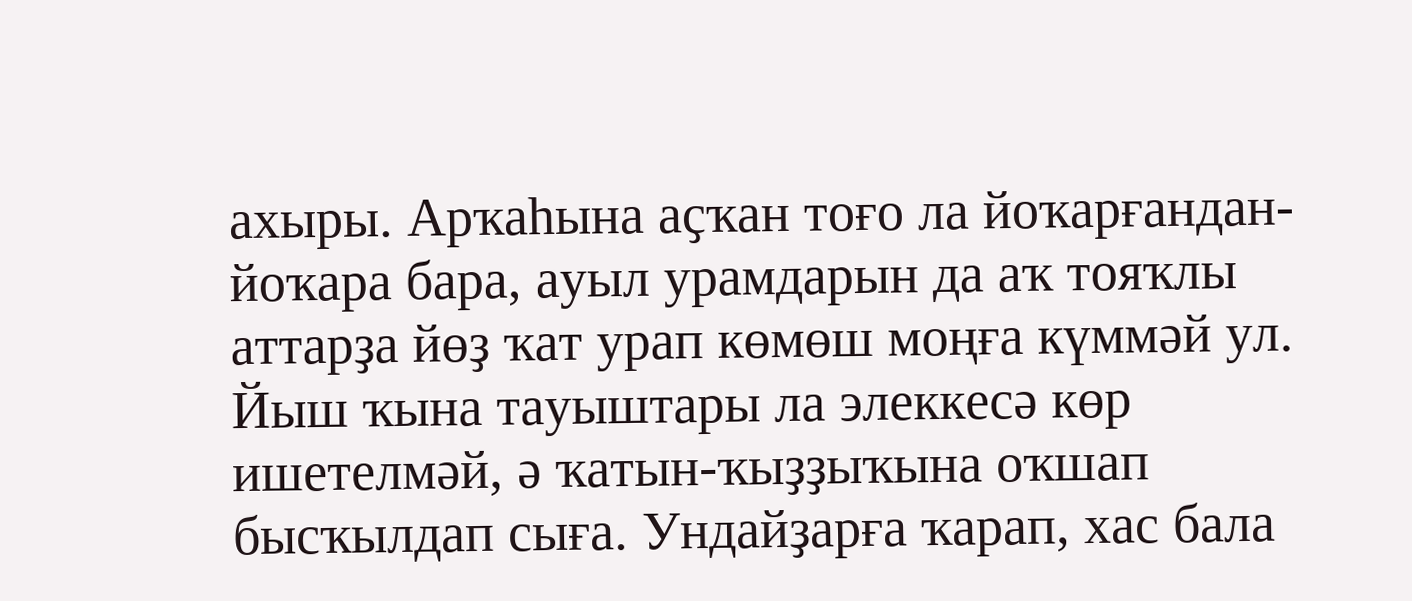ахыры. Арҡаһына аҫҡан тоғо ла йоҡарғандан-йоҡара бара, ауыл урамдарын да аҡ тояҡлы аттарҙа йөҙ ҡат урап көмөш моңға күммәй ул. Йыш ҡына тауыштары ла элеккесә көр ишетелмәй, ә ҡатын-ҡыҙҙыҡына оҡшап бысҡылдап сыға. Ундайҙарға ҡарап, хас бала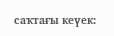саҡтағы кеүек: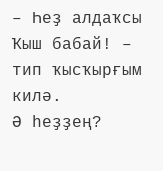– Һеҙ алдаҡсы Ҡыш бабай! – тип ҡысҡырғым килә.
Ә һеҙҙең?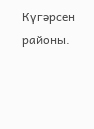Күгәрсен районы.